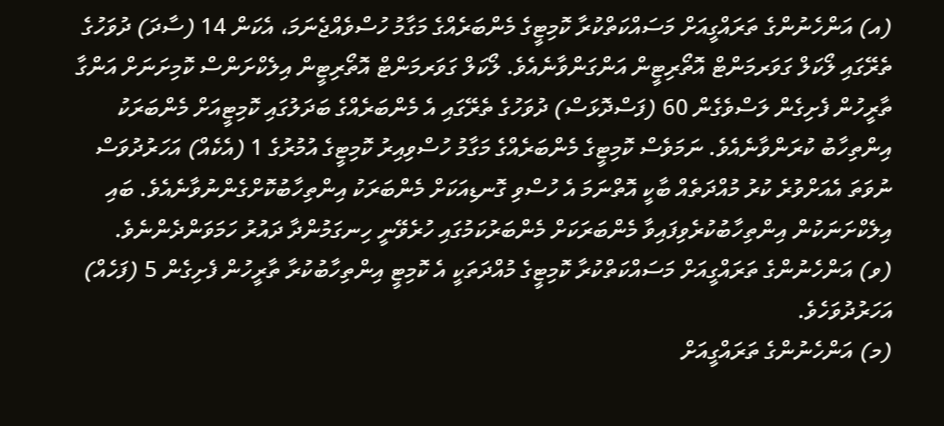(އ) އަންހެނުންގެ ތަރައްގީއަށް މަސައްކަތްކުރާ ކޮމިޓީގެ މެންބަރެއްގެ މަގާމު ހުސްވެއްޖެނަމަ، އެކަން 14 (ސާދަ) ދުވަހުގެ ތެރޭގައި ލޯކަލް ގަވަރމަންޓް އޮތޯރިޓީން އަންގަންވާނެއެވެ. ލޯކަލް ގަވަރމަންޓް އޮތޯރިޓީން އިލެކްށަންސް ކޮމިށަނަށް އަންގާ ތާރީހުން ފެށިގެން ލަސްވެގެން 60 (ފަސްދޮޅަސް) ދުވަހުގެ ތެރޭގައި އެ މެންބަރެއްގެ ބަދަލުގައި ކޮމިޓީއަށް މެންބަރަކު އިންތިހާބު ކުރަންވާނެއެވެ. ނަމަވެސް ކޮމިޓީގެ މެންބަރެއްގެ މަގާމު ހުސްވިއިރު ކޮމިޓީގެ އުމުރުގެ 1 (އެކެއް) އަހަރުދުވަސް ނުވަތަ އެއަށްވުރެ ކުރު މުއްދަތެއް ބާކީ އޮތްނަމަ އެ ހުސްވި ގޮނޑިއަކަށް މެންބަރަކު އިންތިހާބުކޮށްގެންނުވާނެއެވެ. ބައި އިލެކްށަނަކުން އިންތިހާބުކުރެވިފައިވާ މެންބަރަކަށް މެންބަރުކަމުގައި ހުރެވޭނީ ހިނގަމުންދާ ދައުރު ހަމަވަންދެންނެވެ.
(ވ) އަންހެނުންގެ ތަރައްގީއަށް މަސައްކަތްކުރާ ކޮމިޓީގެ މުއްދަތަކީ އެ ކޮމިޓީ އިންތިހާބުކުރާ ތާރީހުން ފެށިގެން 5 (ފަހެއް) އަހަރުދުވަހެވެ.
(މ) އަންހެނުންގެ ތަރައްގީއަށް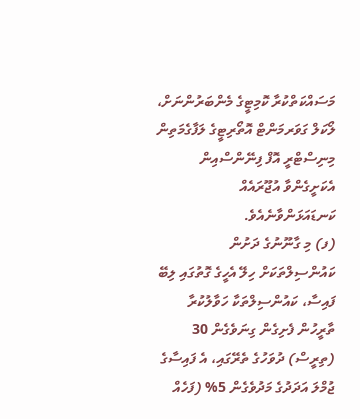މަސައްކަތްކުރާ ކޮމިޓީގެ މެންބަރުންނަށް، ލޯކަލް ގަވަރމަންޓް އޮތޯރިޓީގެ ލަފާގެމަތިން މިނިސްޓްރީ އޮފް ފިނޭންސްއިން އެކަށީގެންވާ އުޖޫރައެއް ކަނޑައަޅަންވާނެއެވެ.
(ފ) މި ގާނޫނުގެ ދަށުން ކައުންސިލްތަކަށް ހިލޭ އެހީގެ ގޮތުގައި ލިބޭ ފައިސާ، ކައުންސިލްތަކާ ހަވާލުކުރާ ތާރީހުން ފެށިގެން ގިނަވެގެން 30 (ތިރީސް) ދުވަހުގެ ތެރޭގައި، އެ ފައިސާގެ ޖުމްލަ އަދަދުގެ މަދުވެގެން 5% (ފަހެއް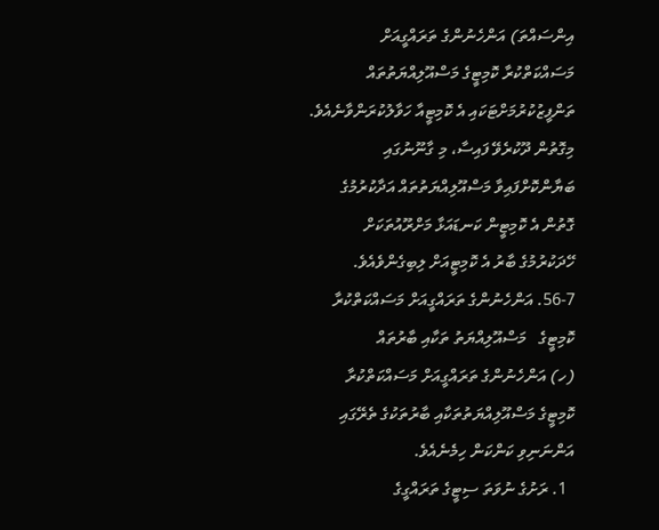އިންސައްތަ) އަންހެނުންގެ ތަރައްގީއަށް މަސައްކަތްކުރާ ކޮމިޓީގެ މަސްއޫލިއްޔަތުތައް ތަންފީޒުކުރުމަށްޓަކައި އެ ކޮމިޓީއާ ހަވާލުކުރަންވާނެއެވެ. މިގޮތުން ދޫކުރެވޭ ފައިސާ، މި ގާނޫނުގައި ބަޔާންކޮށްފައިވާ މަސްއޫލިއްޔަތުތައް އަދާކުރުމުގެ ގޮތުން އެ ކޮމިޓީން ކަނޑައަޅާ މަށްރޫއުތަކަށް ހޭދަކުރުމުގެ ބާރު އެ ކޮމިޓީއަށް ލިބިގެންވެއެވެ.
56-7. އަންހެނުންގެ ތަރައްގީއަށް މަސައްކަތްކުރާ ކޮމިޓީގެ   މަސްއޫލިއްޔަތު ތަކާއި ބާރުތައް
(ހ) އަންހެނުންގެ ތަރައްގީއަށް މަސައްކަތްކުރާ ކޮމިޓީގެ މަސްއޫލިއްޔަތުތަކާއި ބާރުތަކުގެ ތެރޭގައި އަންނަނިވި ކަންކަން ހިމެނެއެވެ.
  1. ރަށުގެ ނުވަތަ ސިޓީގެ ތަރައްގީގެ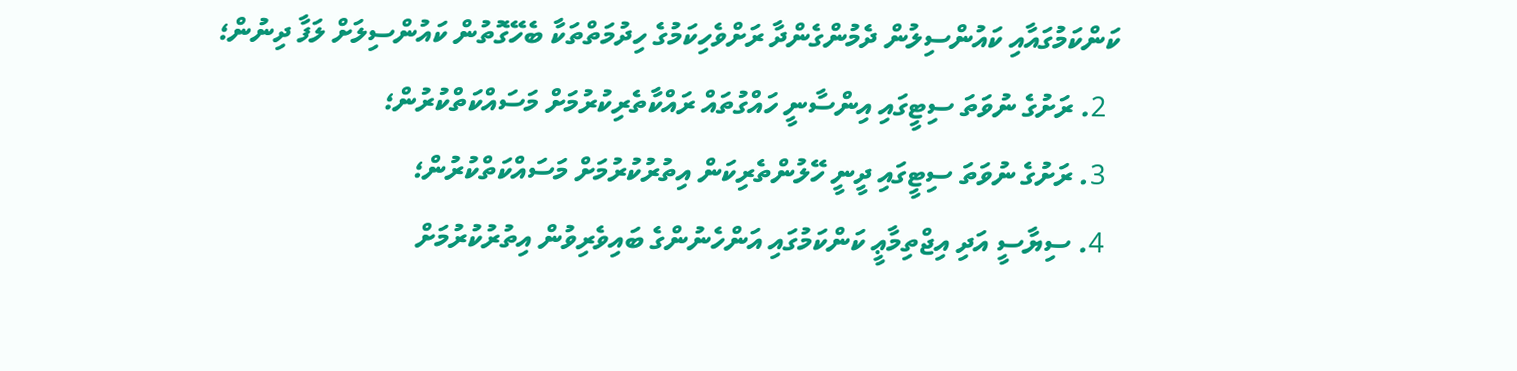ކަންކަމުގައާއި ކައުންސިލުން ދެމުންގެންދާ ރަށްވެހިކަމުގެ ހިދުމަތްތަކާ ބެހޭގޮތުން ކައުންސިލަށް ލަފާ ދިނުން؛
  2. ރަށުގެ ނުވަތަ ސިޓީގައި އިންސާނީ ހައްގުތައް ރައްކާތެރިކުރުމަށް މަސައްކަތްކުރުން؛
  3. ރަށުގެ ނުވަތަ ސިޓީގައި ދީނީ ހޭލުންތެރިކަން އިތުރުކުރުމަށް މަސައްކަތްކުރުން؛
  4. ސިޔާސީ އަދި އިޖްތިމާޢީ ކަންކަމުގައި އަންހެނުންގެ ބައިވެރިވުން އިތުރުކުރުމަށް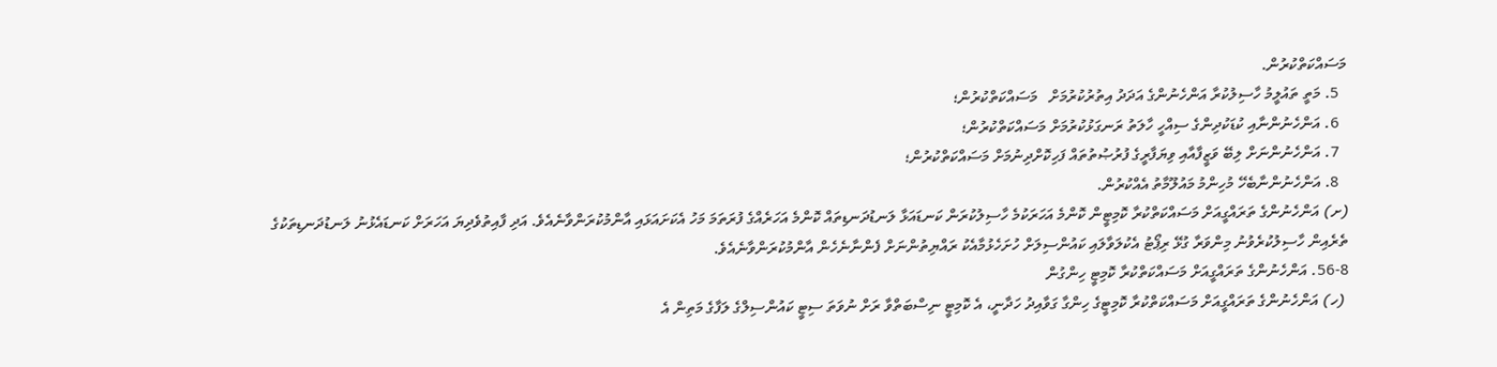މަސައްކަތްކުރުން.
  5. މަތީ ތައުލީމު ހާސިލުކުރާ އަންހެނުންގެ އަދަދު އިތުރުކުރުމަށް   މަސައްކަތްކުރުން؛
  6. އަންހެނުންނާއި ކުޑަކުދިންގެ ސިއްހީ ހާލަތު ރަނގަޅުކުރުމަށް މަސައްކަތްކުރުން؛
  7. އަންހެނުންނަށް ލިބޭ ވަޒީފާއާއި ވިޔަފާރީގެ ފުރުޞުތުތައް ފަހިކޮށްދިނުމަށް މަސައްކަތްކުރުން؛
  8. އަންހެނުންނާބެހޭ މުހިންމު މައުލޫމާތު އެއްކުރުން.
(ށ) އަންހެނުންގެ ތަރައްގީއަށް މަސައްކަތްކުރާ ކޮމިޓީން ކޮންމެ އަހަރަކުމެ ހާސިލުކުރަން ކަނޑައަޅާ ލަނޑުދަނޑިތައް ކޮންމެ އަހަރެއްގެ ފުރަތަމަ މަހު އެކަށައަޅައި އާންމުކުރަންވާނެއެވެ. އަދި ފާއިތުވެދިޔަ އަހަރަށް ކަނޑައެޅުނު ލަނޑުދަނޑިތަކުގެ ތެރެއިން ހާސިލުކުރެވުނު މިންވަރާ ގުޅޭ ރިޕޯޓު އެކުލަވާލައި ކައުންސިލަށް ހުށަހެޅުމާއެކު ރައްޔިތުންނަށް ފެންނާނެހެން އާންމުކުރަންވާނެއެވެ.
56-8. އަންހެނުންގެ ތަރައްގީއަށް މަސައްކަތްކުރާ ކޮމިޓީ ހިންގުން
 (ހ) އަންހެނުންގެ ތަރައްގީއަށް މަސައްކަތްކުރާ ކޮމިޓީގެ ހިންގާ ގަވާއިދު ހަދާނީ، އެ ކޮމިޓީ ނިސްބަތްވާ ރަށް ނުވަތަ ސިޓީ ކައުންސިލްގެ ލަފާގެ މަތިން އެ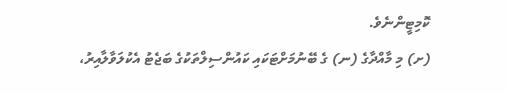ކޮމިޓީންނެވެ.
(ށ) މި މާއްދާގެ (ނ) ގެ ބޭނުމަށްޓަކައި ކައުންސިލްތަކުގެ ބަޖެޓު އެކުލަވާލާއިރު،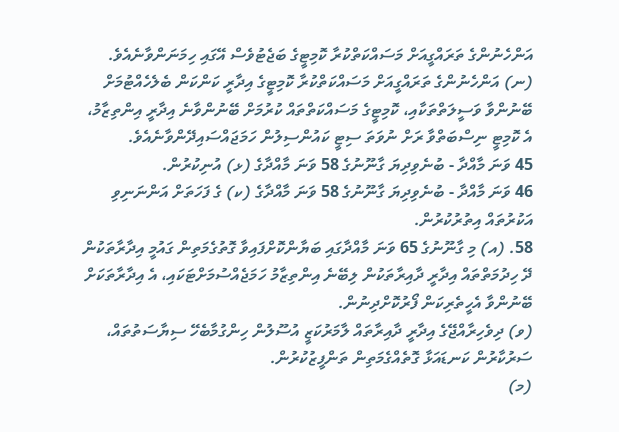އަންހެނުންގެ ތަރައްގީއަށް މަސައްކަތްކުރާ ކޮމިޓީގެ ބަޖެޓުވެސް އޭގައި ހިމަނަންވާނެއެވެ.
(ނ) އަންހެނުންގެ ތަރައްގީއަށް މަސައްކަތްކުރާ ކޮމިޓީގެ އިދާރީ ކަންކަން ބެލެހެއްޓުމަށް ބޭނުންވާ ވަސީލަތްތަކާއި، ކޮމިޓީގެ މަސައްކަތްތައް ކުރުމަށް ބޭނުންވާނެ އިދާރީ އިންތިޒާމު، އެ ކޮމިޓީ ނިސްބަތްވާ ރަށް ނުވަތަ ސިޓީ ކައުންސިލުން ހަމަޖައްސައިދޭންވާނެއެވެ.
45 ވަނަ މާއްދާ - ބުނެވިދިޔަ ގާނޫނުގެ 58 ވަނަ މާއްދާގެ (ޅ) އުނިކުރުން.
46 ވަނަ މާއްދާ - ބުނެވިދިޔަ ގާނޫނުގެ 58 ވަނަ މާއްދާގެ (ކ) ގެ ފަހަތަށް އަންނަނިވި އަކުރުތައް އިތުރުކުރުން.
58. (އ) މި ގާނޫނުގެ 65 ވަނަ މާއްދާގައި ބަޔާންކޮށްފައިވާ ގޮތުގެމަތިން ގައުމީ އިދާރާތަކުން ދޭ ހިދުމަތްތައް އިދާރީ ދާއިރާތަކުން ލިބޭނެ އިންތިޒާމު ހަމަޖެއްސުމަށްޓަކައި، އެ އިދާރާތަކަށް ބޭނުންވާ އެހީތެރިކަން ފޯރުކޮށްދިނުން.
(ވ) ދިވެހިރާއްޖޭގެ އިދާރީ ދާއިރާތައް ލާމަރުކަޒީ އުސޫލުން ހިންގުމާބެހޭ ސިޔާސަތުތައް، ސަރުކާރުން ކަނޑައަޅާ ގޮތެއްގެމަތިން ތަންފީޒުކުރުން.
(މ)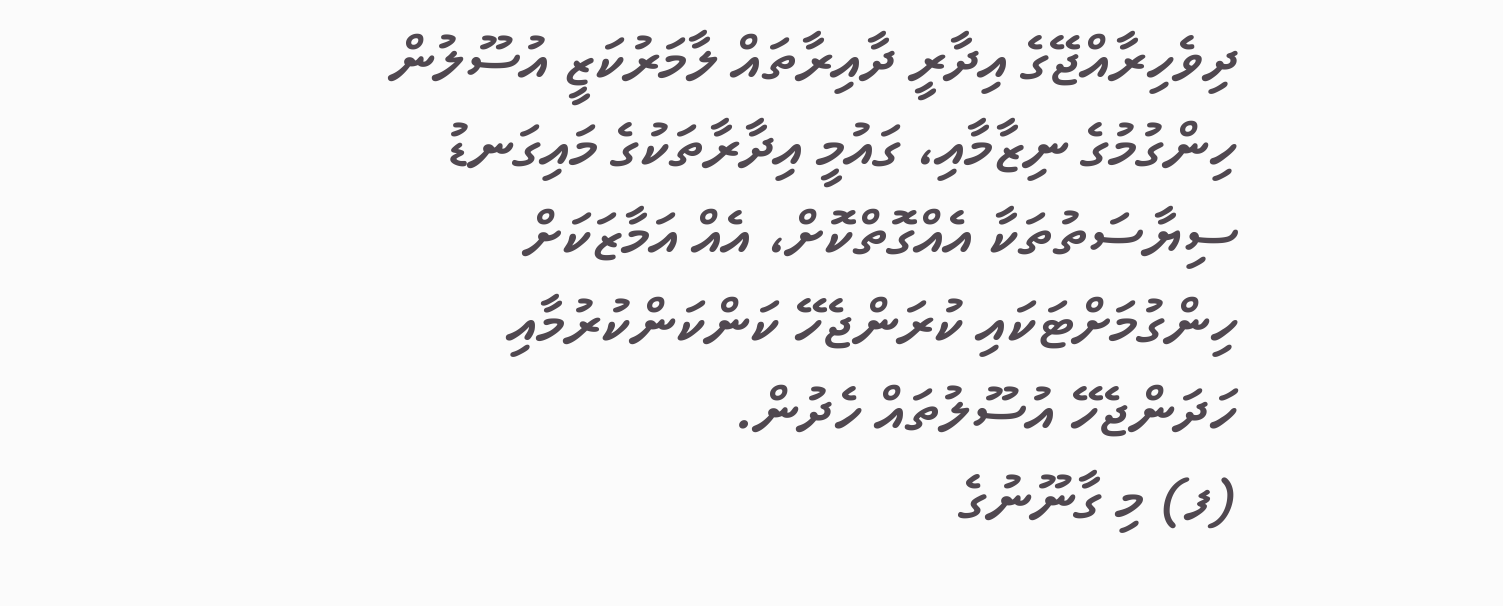ދިވެހިރާއްޖޭގެ އިދާރީ ދާއިރާތައް ލާމަރުކަޒީ އުސޫލުން ހިންގުމުގެ ނިޒާމާއި، ގައުމީ އިދާރާތަކުގެ މައިގަނޑު ސިޔާސަތުތަކާ އެއްގޮތްކޮށް، އެއް އަމާޒަކަށް ހިންގުމަށްޓަކައި ކުރަންޖެހޭ ކަންކަންކުރުމާއި ހަދަންޖެހޭ އުސޫލުތައް ހެދުން.
(ފ) މި ގާނޫނުގެ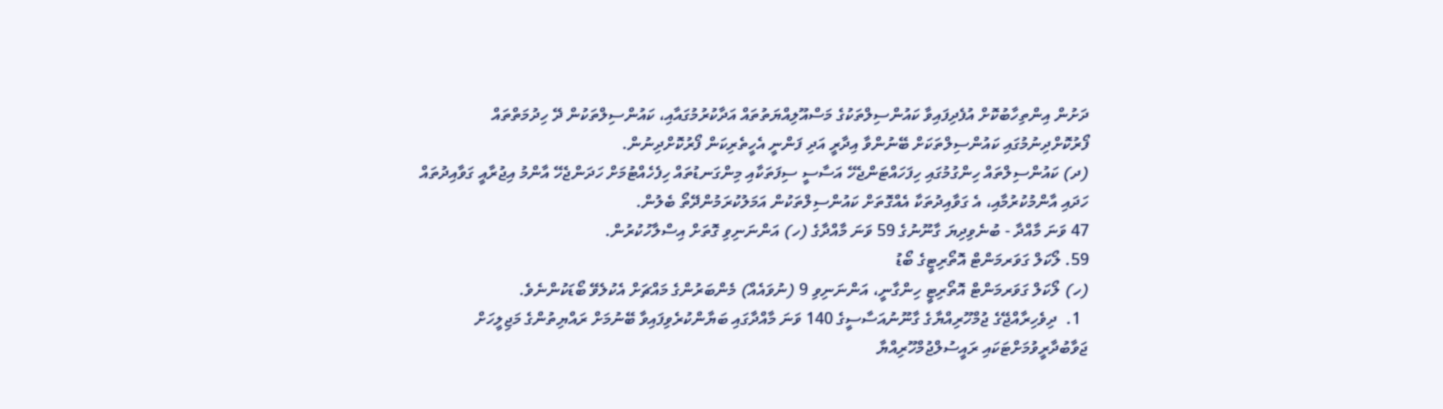ދަށުން އިންތިހާބުކޮށް އުފެދިފައިވާ ކައުންސިލްތަކުގެ މަސްއޫލިއްޔަތުތައް އަދާކުރުމުގައާއި، ކައުންސިލްތަކުން ދޭ ހިދުމަތްތައް ފޯރުކޮށްދިނުމުގައި ކައުންސިލްތަކަށް ބޭނުންވާ އިދާރީ އަދި ފަންނީ އެހީތެރިކަން ފޯރުކޮށްދިނުން.
(ދ) ކައުންސިލްތައް ހިންގުމުގައި ހިފަހައްޓަންޖެހޭ އަސާސީ ސިފަތަކާއި މިންގަނޑުތައް ހިފެހެއްޓުމަށް ހަދަންޖެހޭ އާންމު އިޖުރާއީ ގަވާއިދުތައް ހަދައި އާންމުކުރުމާއި، އެ ގަވާއިދުތަކާ އެއްގޮތަށް ކައުންސިލްތަކުން އަމަލުކުރަމުންދޭތޯ ބެލުން.
47 ވަނަ މާއްދާ - ބުނެވިދިޔަ ގާނޫނުގެ 59 ވަނަ މާއްދާގެ (ހ) އަންނަނިވި ގޮތަށް އިސްލާހުކުރުން.
59. ލޯކަލް ގަވަރމަންޓް އޮތޯރިޓީގެ ބޯޑު
(ހ) ލޯކަލް ގަވަރމަންޓް އޮތޯރިޓީ ހިންގާނީ، އަންނަނިވި 9 (ނުވައެއް) މެންބަރުންގެ މައްޗަށް އެކުލެވޭ ބޯޑަކުންނެވެ.
  1.  ދިވެހިރާއްޖޭގެ ޖުމްހޫރިއްޔާގެ ގާނޫނުއަސާސީގެ 140 ވަނަ މާއްދާގައި ބަޔާންކުރެވިފައިވާ ބޭނުމަށް ރައްޔިތުންގެ މަޖިލީހަށް ޖަވާބުދާރީވުމަށްޓަކައި ރައީސުލްޖުމްހޫރިއްޔާ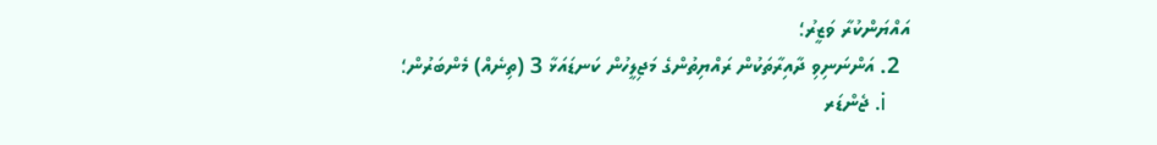އައްޔަންކުރާ ވަޒީރު؛
  2. އަންނަނިވި ދާއިރާތަކުން ރައްޔިތުންގެ މަޖިލީހުން ކަނޑައަޅާ 3 (ތިނެއް) މެންބަރުން؛
    i. ޖެންޑަރ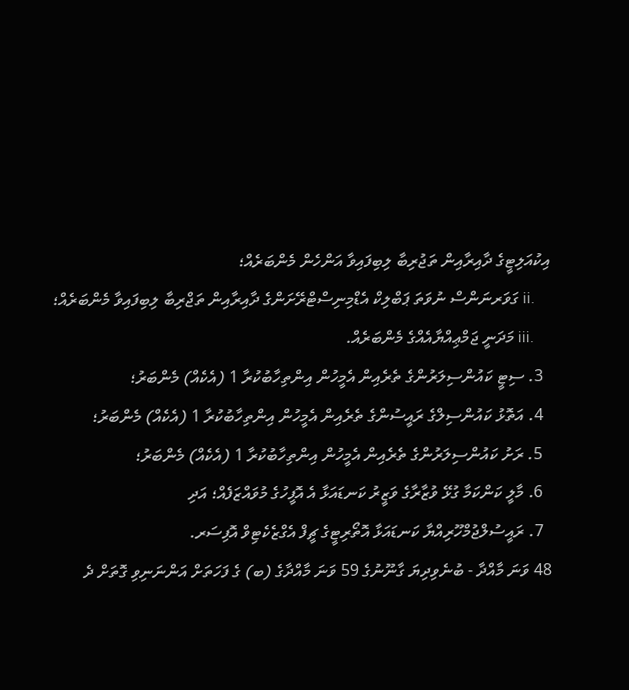އިކުއަލިޓީގެ ދާއިރާއިން ތަޖުރިބާ ލިބިފައިވާ އަންހެން މެންބަރެއް؛
    .ii ގަވަރނަންސް ނުވަތަ ޕަބްލިކް އެޑްމިނިސްޓްރޭށަންގެ ދާއިރާއިން ތަޖްރިބާ ލިބިފައިވާ މެންބަރެއް؛
    .iii މަދަނީ ޖަމްޢިއްޔާއެއްގެ މެންބަރެއް.
  3. ސިޓީ ކައުންސިލަރުންގެ ތެރެއިން އެމީހުން އިންތިހާބުކުރާ 1 (އެކެއް) މެންބަރު؛
  4. އަތޮޅު ކައުންސިލްގެ ރައީސުންގެ ތެރެއިން އެމީހުން އިންތިހާބުކުރާ 1 (އެކެއް) މެންބަރު؛
  5. ރަށު ކައުންސިލަރުންގެ ތެރެއިން އެމީހުން އިންތިހާބުކުރާ 1 (އެކެއް) މެންބަރު؛
  6. މާލީ ކަންކަމާ ގުޅޭ ވުޒާރާގެ ވަޒީރު ކަނޑައަޅާ އެ އޮފީހުގެ މުވައްޒަފެއް؛ އަދި
  7. ރައީސުލްޖުމްހޫރިއްޔާ ކަނޑައަޅާ އޮތޯރިޓީގެ ޗީފް އެގްޒެކެޓިވް އޮފިސަރ.
48 ވަނަ މާއްދާ - ބުނެވިދިޔަ ގާނޫނުގެ 59 ވަނަ މާއްދާގެ (ބ) ގެ ފަހަތަށް އަންނަނިވި ގޮތަށް ދެ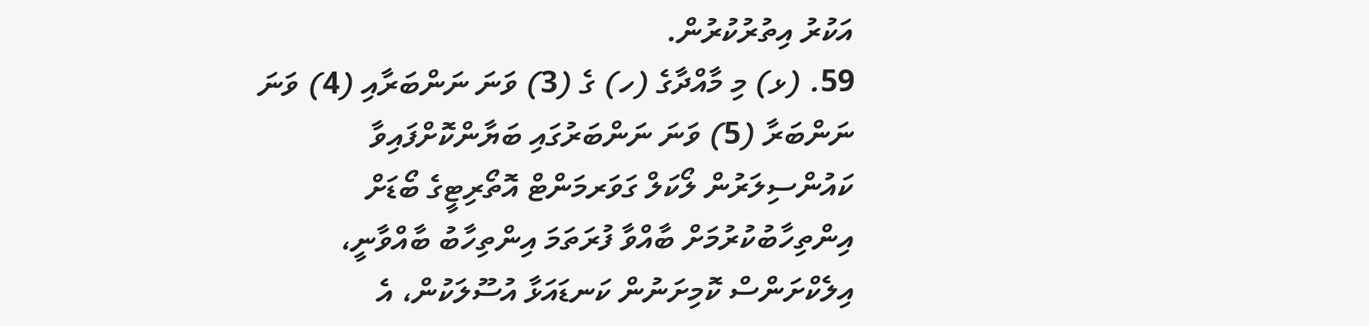އަކުރު އިތުރުކުރުން.
59. (ޅ) މި މާއްދާގެ (ހ) ގެ (3) ވަނަ ނަންބަރާއި (4) ވަނަ ނަންބަރާ (5) ވަނަ ނަންބަރުގައި ބަޔާންކޮށްފައިވާ ކައުންސިލަރުން ލޯކަލް ގަވަރމަންޓް އޮތޯރިޓީގެ ބޯޑަށް އިންތިހާބުކުރުމަށް ބާއްވާ ފުރަތަމަ އިންތިހާބު ބާއްވާނީ، އިލެކްށަންސް ކޮމިށަނުން ކަނޑައަޅާ އުސޫލަކުން، އެ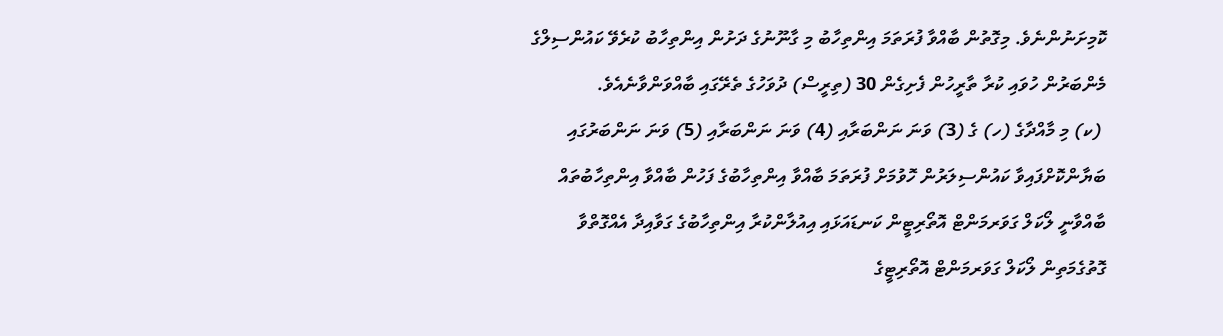ކޮމިށަނުންނެވެ. މިގޮތުން ބާއްވާ ފުރަތަމަ އިންތިހާބު މި ގާނޫނުގެ ދަށުން އިންތިހާބު ކުރެވޭ ކައުންސިލްގެ މެންބަރުން ހުވައި ކުރާ ތާރީހުން ފެށިގެން 30 (ތިރީސް) ދުވަހުގެ ތެރޭގައި ބާއްވަންވާނެއެވެ.
 (ކ) މި މާއްދާގެ (ހ) ގެ (3) ވަނަ ނަންބަރާއި (4) ވަނަ ނަންބަރާއި (5) ވަނަ ނަންބަރުގައި ބަޔާންކޮށްފައިވާ ކައުންސިލަރުން ހޮވުމަށް ފުރަތަމަ ބާއްވާ އިންތިހާބުގެ ފަހުން ބާއްވާ އިންތިހާބުތައް ބާއްވާނީ ލޯކަލް ގަވަރމަންޓް އޮތޯރިޓީން ކަނޑައަޅައި އިއުލާންކުރާ އިންތިހާބުގެ ގަވާއިދާ އެއްގޮތްވާ ގޮތުގެމަތިން ލޯކަލް ގަވަރމަންޓް އޮތޯރިޓީގެ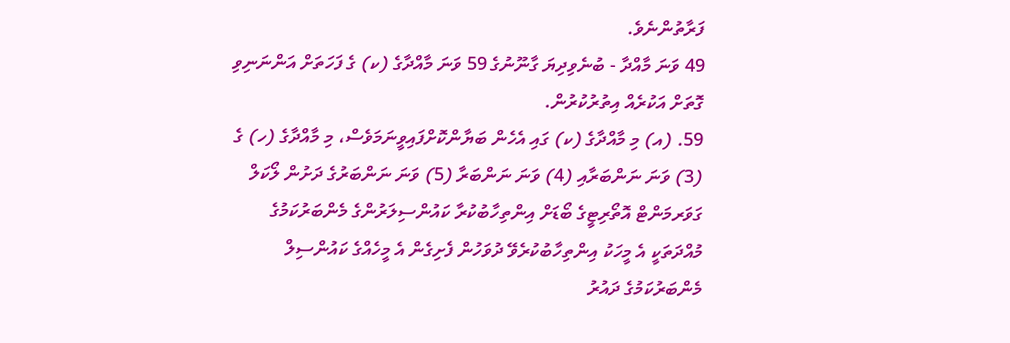ފަރާތުންނެވެ.
49 ވަނަ މާއްދާ - ބުނެވިދިޔަ ގާނޫނުގެ 59 ވަނަ މާއްދާގެ (ކ) ގެ ފަހަތަށް އަންނަނިވި ގޮތަށް އަކުރެއް އިތުރުކުރުން.
59. (އ) މި މާއްދާގެ (ކ) ގައި އެހެން ބަޔާންކޮށްފައިވީނަމަވެސް، މި މާއްދާގެ (ހ) ގެ (3) ވަނަ ނަންބަރާއި (4) ވަނަ ނަންބަރާ (5) ވަނަ ނަންބަރުގެ ދަށުން ލޯކަލް ގަވަރމަންޓް އޮތޯރިޓީގެ ބޯޑަށް އިންތިހާބުކުރާ ކައުންސިލަރުންގެ މެންބަރުކަމުގެ މުއްދަތަކީ އެ މީހަކު އިންތިހާބުކުރެވޭ ދުވަހުން ފެށިގެން އެ މީހެއްގެ ކައުންސިލް މެންބަރުކަމުގެ ދައުރު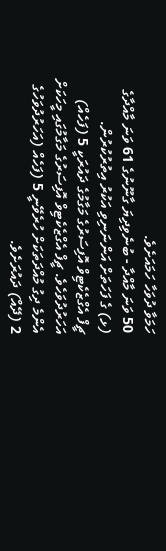ހަމަވާ ދުވަހާ ހަމައަށެވެ.
50 ވަނަ މާއްދާ - ބުނެވިދިޔަ ގާނޫނުގެ 61 ވަނަ މާއްދާގެ (ޅ) ގެ ފަހަތަށް އަންނަނިވި އަކުރު އިތުރުކުރުން.
ޗީފް އެގްޒެކެޓިވް އޮފިސަރުގެ މަގާމުގެ ދައުރަކީ 5 (ފަހެއް) އަހަރުދުވަހެވެ. ޗީފް އެގްޒެކެޓިވް އޮފިސަރުގެ މަގާމުގައި މީހަކަށް އެންމެ ދިގު މުއްދަތަކަށް ހުރެވޭނީ 5 (ފަހެއް (އަހަރުދުވަހުގެ 2 (ދޭއް) ދައުރަށެވެ.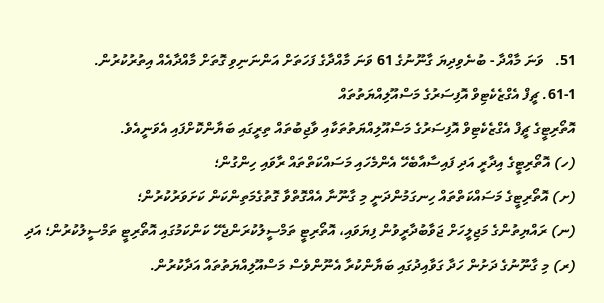51.   ވަނަ މާއްދާ - ބުނެވިދިޔަ ގާނޫނުގެ 61 ވަނަ މާއްދާގެ ފަހަތަށް އަންނަނިވި ގޮތަށް މާއްދާއެއް އިތުރުކުރުން.
61-1. ޗީފް އެގްޒެކެޓިވް އޮފިސަރުގެ މަސްއޫލިއްޔަތުތައް
އޮތޯރިޓީގެ ޗީފް އެގްޒެކެޓިވް އޮފިސަރުގެ މަސްއޫލިއްޔަތުތަކާއި ވާޖިބުތައް ތިރީގައި ބަޔާންކޮށްފައި އެވަނީއެވެ.
(ހ) އޮތޯރިޓީގެ އިދާރީ އަދި ފައިސާއާބެހޭ އެންމެހައި މަސައްކަތްތައް ރާވައި ހިންގުން؛
(ށ) އޮތޯރިޓީގެ މަސައްކަތްތައް ހިނގަމުންދަނީ މި ގާނޫނާ އެއްގޮތްވާ ގޮތުގެމަތިންކަން ކަށަވަރުކުރުން؛
(ނ) ރައްޔިތުންގެ މަޖިލީހަށް ޖަވާބުދާރީވުން ފިޔަވައި، އޮތޯރިޓީ ތަމްސީލުކުރަންޖެހޭ ކަންކަމުގައި އޮތޯރިޓީ ތަމްސީލުކުރުން؛ އަދި
(ރ) މި ގާނޫނުގެ ދަށުން ހަދާ ގަވާއިދުގައި ބަޔާންކުރާ އެނޫންވެސް މަސްއޫލިއްޔަތުތައް އަދާކުރުން.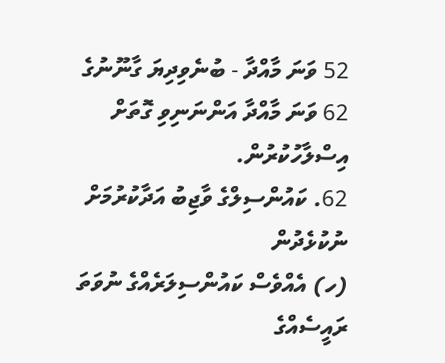52 ވަނަ މާއްދާ - ބުނެވިދިޔަ ގާނޫނުގެ 62 ވަނަ މާއްދާ އަންނަނިވި ގޮތަށް އިސްލާހުކުރުން.
62. ކައުންސިލްގެ ވާޖިބު އަދާކުރުމަށް ނުކުޅެދުން
(ހ) އެއްވެސް ކައުންސިލަރެއްގެ ނުވަތަ ރައީސެއްގެ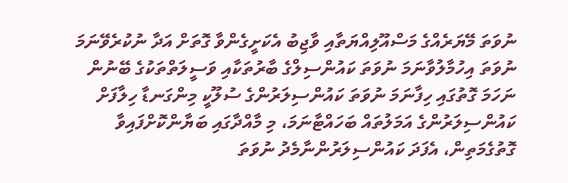ނުވަތަ މޭޔަރެއްގެ މަސްއޫލިއްޔަތާއި ވާޖިބު އެކަށީގެންވާ ގޮތަށް އަދާ ނުކުރެވޭނަމަ ނުވަތަ އިހުމާލުވާނަމަ ނުވަތަ ކައުންސިލްގެ ބާރުތަކާއި ވަސީލަތްތަކުގެ ބޭނުން ނަހަމަ ގޮތުގައި ހިފާނަމަ ނުވަތަ ކައުންސިލަރުންގެ ސުލޫކީ މިންގަނޑާ ހިލާފަށް ކައުންސިލަރުންގެ އަމަލުތައް ބަހައްޓާނަމަ، މި މާއްދާގައި ބަޔާންކޮށްފައިވާ ގޮތުގެމަތިން، އެފަދަ ކައުންސިލަރުންނާމެދު ނުވަތަ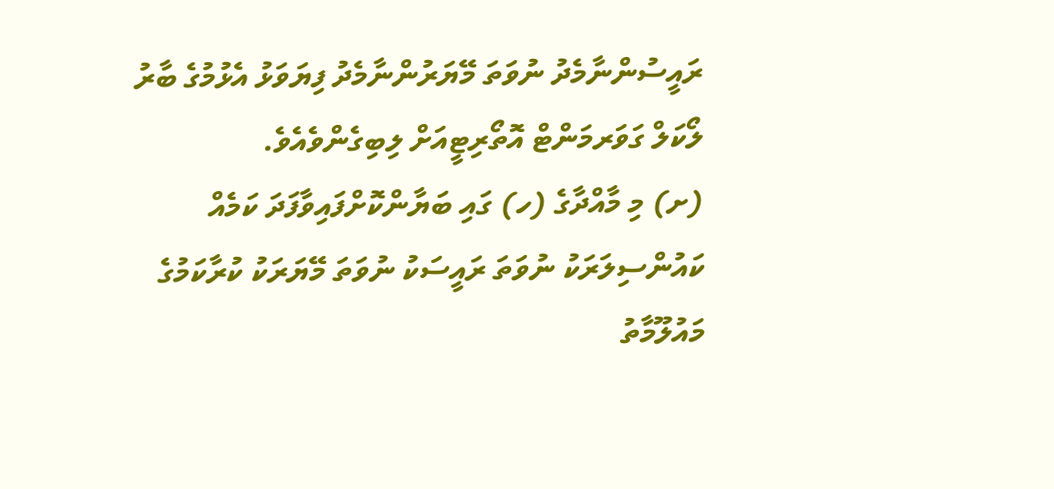ރައީސުންނާމެދު ނުވަތަ މޭޔަރުންނާމެދު ފިޔަވަޅު އެޅުމުގެ ބާރު ލޯކަލް ގަވަރމަންޓް އޮތޯރިޓީއަށް ލިބިގެންވެއެވެ.
(ށ) މި މާއްދާގެ (ހ) ގައި ބަޔާންކޮށްފައިވާފަދަ ކަމެއް ކައުންސިލަރަކު ނުވަތަ ރައީސަކު ނުވަތަ މޭޔަރަކު ކުރާކަމުގެ މައުލޫމާތު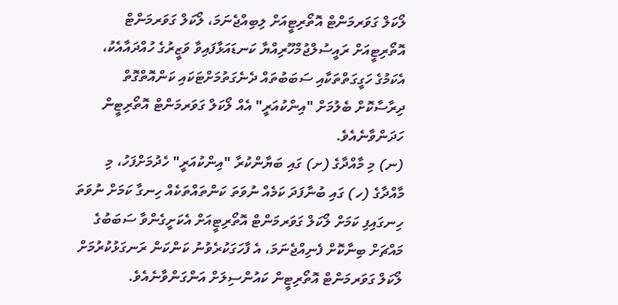ލޯކަލް ގަވަރމަންޓް އޮތޯރިޓީއަށް ލިބިއްޖެނަމަ، ލޯކަލް ގަވަރމަންޓް އޮތޯރިޓީއަށް ރައީސުލްޖުމްހޫރިއްޔާ ކަނޑައަޅާފައިވާ ވަޒީރުގެ ހުއްދައާއެކު، އެކަމުގެ ހަގީގަތްތަކާއި ސަބަބުތައް ދެނެގަތުމަށްޓަކައި ކަންއޮތްގޮތް ދިރާސާކޮށް ބެލުމަށް "އިންކުއަރީ" އެއް ލޯކަލް ގަވަރމަންޓް އޮތޯރިޓީން ހަދަންވާނެއެވެ.
(ނ) މި މާއްދާގެ (ށ) ގައި ބަޔާންކުރާ "އިންކުއަރީ" ހެދުމަށްފަހު، މި މާއްދާގެ (ހ) ގައި ބުނާފަދަ ކަމެއް ނުވަތަ ކަންތައްތަކެއް ހިނގާ ކަމަށް ނުވަތަ ހިނގައިފި ކަމަށް ލޯކަލް ގަވަރމަންޓް އޮތޯރިޓީއަށް އެކަށީގެންވާ ސަބަބުގެ މައްޗަށް ބިނާކޮށް ފެނިއްޖެނަމަ، އެ ފާހަގަކުރެވުނު ކަންކަން ރަނގަޅުކުރުމަށް ލޯކަލް ގަވަރމަންޓް އޮތޯރިޓީން ކައުންސިލަށް އަންގަންވާނެއެވެ.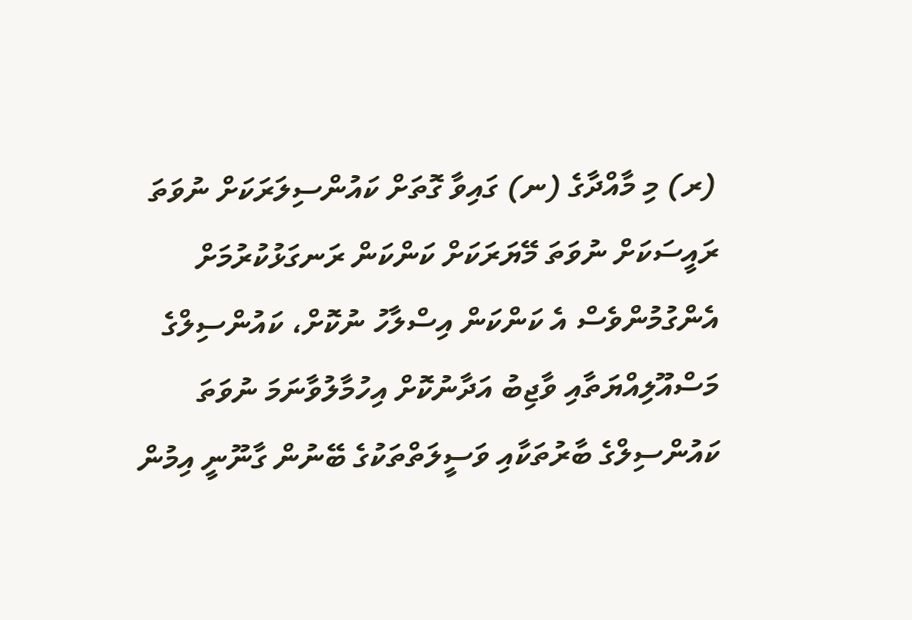(ރ) މި މާއްދާގެ (ނ) ގައިވާ ގޮތަށް ކައުންސިލަރަކަށް ނުވަތަ ރައީސަކަށް ނުވަތަ މޭޔަރަކަށް ކަންކަން ރަނގަޅުކުރުމަށް އެންގުމުންވެސް އެ ކަންކަން އިސްލާހު ނުކޮށް، ކައުންސިލްގެ މަސްއޫލިއްޔަތާއި ވާޖިބު އަދާނުކޮށް އިހުމާލުވާނަމަ ނުވަތަ ކައުންސިލްގެ ބާރުތަކާއި ވަސީލަތްތަކުގެ ބޭނުން ގާނޫނީ އިމުން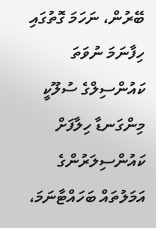ބޭރުން، ނަހަމަ ގޮތުގައި ހިފާނަމަ ނުވަތަ ކައުންސިލްގެ ސުލޫކީ މިންގަނޑާ ހިލާފަށް ކައުންސިލަރުންގެ އަމަލުތައް ބަހައްޓާނަމަ،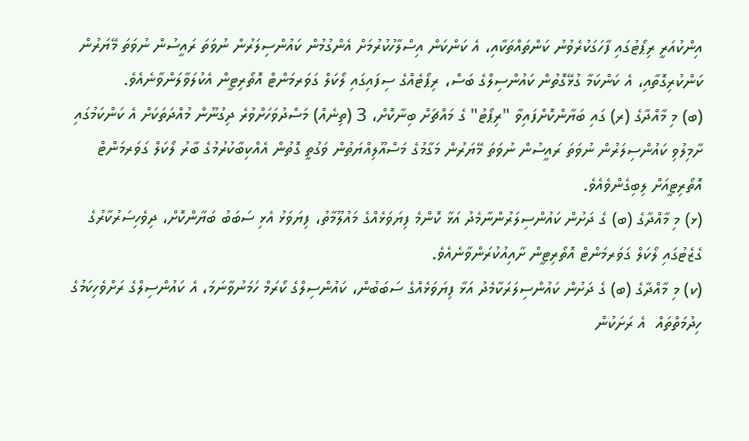އިންކުއަރީ ރިޕޯޓުގައި ފާހަގަކުރެވުނު ކަންތައްތަކާއި، އެ ކަންކަން އިސްލާހުކުރުމަށް އެންގުމުން ކައުންސިލަރުން ނުވަތަ ރައީސުން ނުވަތަ މޭޔަރުން ކަންކުރިގޮތާއި، އެ ކަންކަމާ ގުޅޭގޮތުން ކައުންސިލްގެ ބަސް، ރިޕޯޓެއްގެ ސިފައިގައި ލޯކަލް ގަވަރމަންޓް އޮތޯރިޓީން އެކުލަވާލަންވާނެއެވެ.
(ބ) މި މާއްދާގެ (ރ) ގައި ބަޔާންކޮށްފައިވާ "ރިޕޯޓު" ގެ މައްޗަށް ބިނާކޮށް، 3 (ތިނެއް) މަސްދުވަހަށްވުރެ ދިގުނޫން މުއްދަތަކަށް އެ ކަންކަމުގައި ށާމިލުވި ކައުންސިލަރުން ނުވަތަ ރައީސުން ނުވަތަ މޭޔަރުން މަގާމުގެ މަސްއޫލިއްޔަތުން ވަގުތީ ގޮތުން އެއްކިބާކުރުމުގެ ބާރު ލޯކަލް ގަވަރމަންޓް އޮތޯރިޓީއަށް ލިބިގެންވެއެވެ.
(ޅ) މި މާއްދާގެ (ބ) ގެ ދަށުން ކައުންސިލަރުންނާމެދު އަޅާ ކޮންމެ ފިޔަވަޅެއްގެ މައުލޫމާތު، ފިޔަވަޅު އެޅި ސަބަބު ބަޔާންކޮށް، ދިވެހިސަރުކާރުގެ ގެޒެޓުގައި ލޯކަލް ގަވަރމަންޓް އޮތޯރިޓީން ށާއިއުކުރަންވާނެއެވެ.
(ކ) މި މާއްދާގެ (ބ) ގެ ދަށުން ކައުންސިލަރަކާމެދު އަޅާ ފިޔަވަޅެއްގެ ސަބަބުން، ކައުންސިލްގެ ކޯރަމް ހަމަނުވާނަމަ، އެ ކައުންސިލްގެ ރަށްވެހިކަމުގެ ހިދުމަތްތައް  އެ ރަށަކުން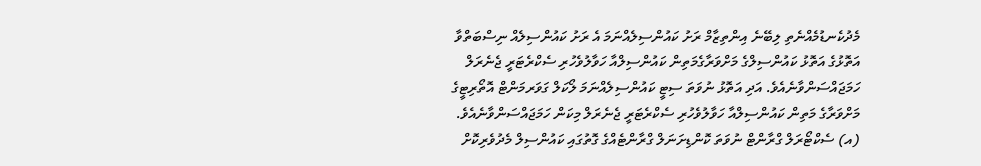މެދުކެނޑުމެއްނެތި ލިބޭނެ އިންތިޒާމް ރަށު ކައުންސިލެއްނަމަ އެ ރަށު ކައުންސިލެއް ނިސްބަތްވާ އަތޮޅުގެ އަތޮޅު ކައުންސިލްގެ މަށްވަރާގެމަތިން ކައުންސިލްއާ ހަވާލުވެހުރި ސެކްރެޓަރީ ޖެނެރަލް ހަމަޖައްސަންވާނެއެވެ. އަދި އަތޮޅު ނުވަތަ ސިޓީ ކައުންސިލެއްނަމަ ލޯކަލް ގަވަރމަންޓް އޮތޯރިޓީގެ މަށްވަރާގެ މަތިން ކައުންސިލްއާ ހަވާލުވެހުރި ސެކްރެޓަރީ ޖެނެރަލް މިކަން ހަމަޖައްސަންވާނެއެވެ.
(އ) ސެކްޓޯރަލް ގްރާންޓް ނުވަތަ ކޮންޑިށަނަލް ގްރާންޓެއްގެ ގޮތުގައި ކައުންސިލް މެދުވެރިކޮށް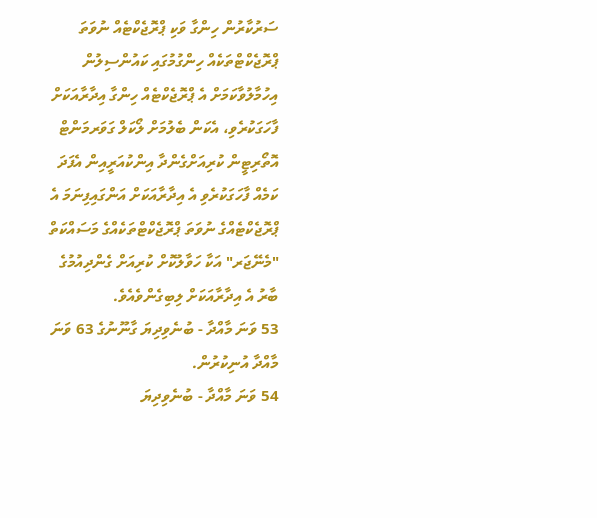ސަރުކާރުން ހިންގާ ވަކި ޕްރޮޖެކްޓެއް ނުވަތަ ޕްރޮޖެކްޓްތަކެއް ހިންގުމުގައި ކައުންސިލުން އިހުމާލުވާކަމަށް އެ ޕްރޮޖެކްޓެއް ހިންގާ އިދާރާއަކަށް ފާހަގަކުރެވި، އެކަން ބެލުމަށް ލޯކަލް ގަވަރމަންޓް އޮތޯރިޓީން ކުރިއަށްގެންދާ އިންކުއަރީއިން އެފަދަ ކަމެއް ފާހަގަކުރެވި އެ އިދާރާއަކަށް އަންގައިފިނަމަ އެ ޕްރޮޖެކްޓެއްގެ ނުވަތަ ޕްރޮޖެކްޓްތަކެއްގެ މަސައްކަތް "މެނޭޖަރ" އަކާ ހަވާލުކޮށް ކުރިއަށް ގެންދިއުމުގެ ބާރު އެ އިދާރާއަކަށް ލިބިގެންވެއެވެ.
53 ވަނަ މާއްދާ - ބުނެވިދިޔަ ގާނޫނުގެ 63 ވަނަ މާއްދާ އުނިކުރުން.
54 ވަނަ މާއްދާ - ބުނެވިދިޔަ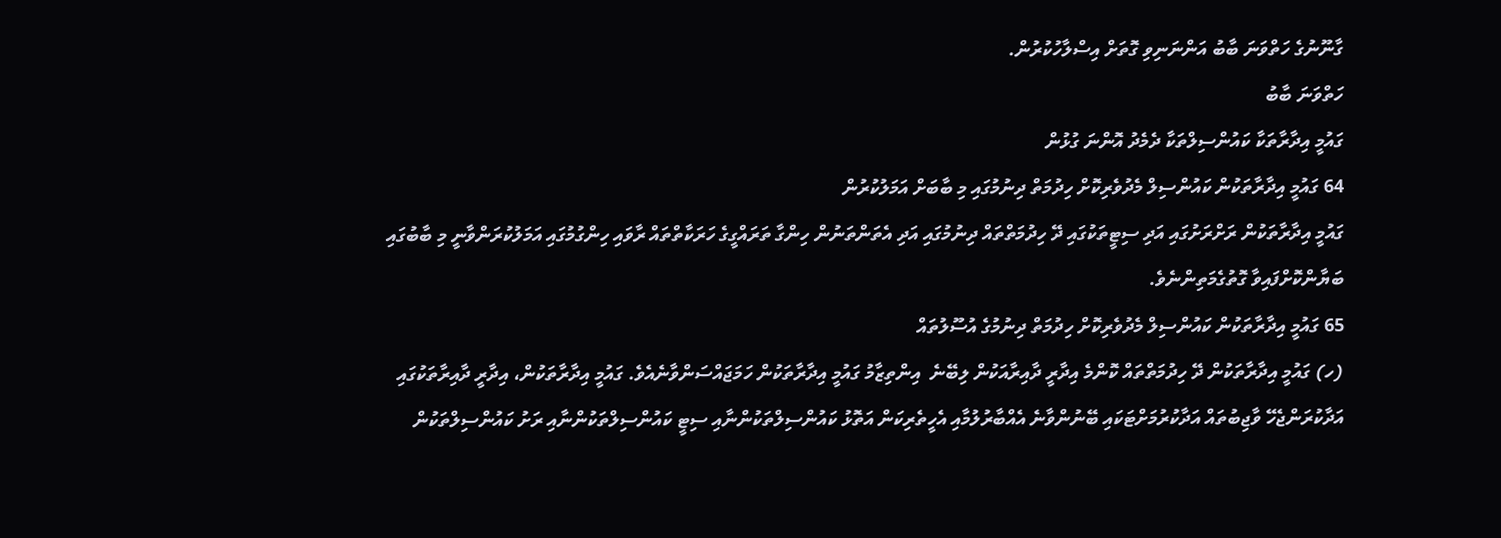ގާނޫނުގެ ހަތްވަނަ ބާބު އަންނަނިވި ގޮތަށް އިސްލާހުކުރުން.
ހަތްވަނަ ބާބު
ގައުމީ އިދާރާތަކާ ކައުންސިލްތަކާ ދެމެދު އޮންނަ ގުޅުން
64 ގައުމީ އިދާރާތަކުން ކައުންސިލް މެދުވެރިކޮށް ހިދުމަތް ދިނުމުގައި މި ބާބަށް އަމަލުކުރުން
ގައުމީ އިދާރާތަކުން ރަށްރަށުގައި އަދި ސިޓީތަކުގައި ދޭ ހިދުމަތްތައް ދިނުމުގައި އަދި އެތަންތަނުން ހިންގާ ތަރައްގީގެ ހަރަކާތްތައް ރާވައި ހިންގުމުގައި އަމަލުކުރަންވާނީ މި ބާބުގައި ބަޔާންކޮށްފައިވާ ގޮތުގެމަތިންނެވެ.
65 ގައުމީ އިދާރާތަކުން ކައުންސިލް މެދުވެރިކޮށް ހިދުމަތް ދިނުމުގެ އުސޫލުތައް
(ހ) ގައުމީ އިދާރާތަކުން ދޭ ހިދުމަތްތައް ކޮންމެ އިދާރީ ދާއިރާއަކުން ލިބޭނެ  އިންތިޒާމު ގައުމީ އިދާރާތަކުން ހަމަޖައްސަންވާނެއެވެ. ގައުމީ އިދާރާތަކުން، އިދާރީ ދާއިރާތަކުގައި އަދާކުރަންޖެހޭ ވާޖިބުތައް އަދާކުރުމަށްޓަކައި ބޭނުންވާނެ އެއްބާރުލުމާއި އެހީތެރިކަން އަތޮޅު ކައުންސިލްތަކުންނާއި ސިޓީ ކައުންސިލްތަކުންނާއި ރަށު ކައުންސިލްތަކުން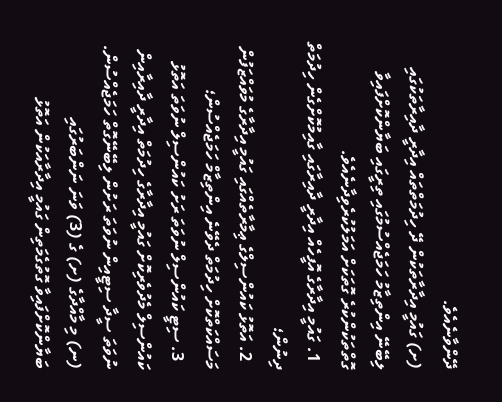ދޭންވާނެއެވެ.
(ށ) ގައުމީ އިދާރާތަކުން ދޭ ހިދުމަތްތައް އިދާރީ ދާއިރާތަކުގައި ލިބޭނޭ އިންތިޒާމު ހަމަޖެއްސުމުގައި ތިރީގައި ބަޔާންކޮށްފައިވާ ގޮތްތަކުންކުރެ ގޮތަކަށް އަމަލުކުރެވިދާނެއެވެ.
  1. ގައުމީ އިދާރާގެ އޮފީހެއް އިދާރީ ދާއިރާގައި ގާއިމުކޮށްގެން ހިދުމަތް ދިނުން؛
  2. އަތޮޅު ކައުންސިލްގެ ޢިމާރާތެއްގައި ގައުމީ އިދާރާގެ މުވައްޒަފުން މަސައްކަތްކޮށް ހިދުމަތް ދެވޭނެ އިންތިޒާމް ހަމަޖެއްސުން؛
  3. ސިޓީ ކައުންސިލް ނުވަތަ ރަށު ކައުންސިލް ނުވަތަ އަތޮޅު ކައުންސިލް މެދުވެރިކޮށް ގައުމީ އިދާރާގެ ހިދުމަތް އިދާރީ ދާއިރާއިން ނުވަތަ ސީދާ ސިޓީއިން ނުވަތަ ރަށުން ލިބޭނޭގޮތް ހަމަޖެއްސުން.
(ނ) މި މާއްދާގެ (ށ) ގެ (3) ވަނަ ނަންބަރުގައި ބަޔާންކޮށްފައިވާ ގޮތުގެމަތިން ގައުމީ އިދާރާއަކުން އަތޮޅު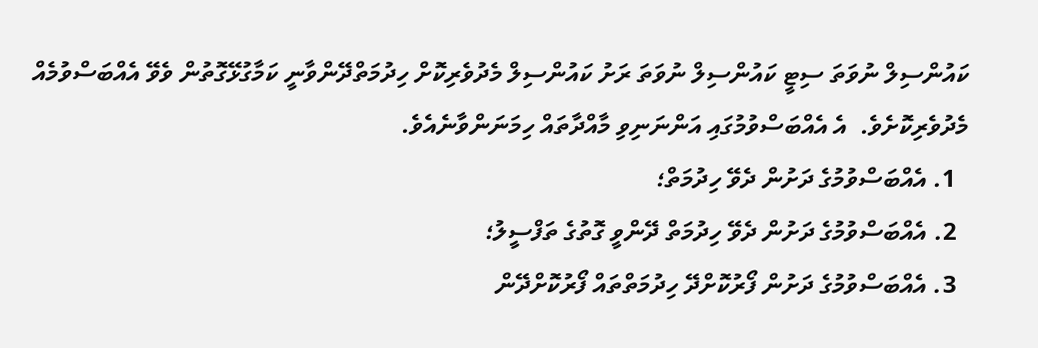ކައުންސިލް ނުވަތަ ސިޓީ ކައުންސިލް ނުވަތަ ރަށު ކައުންސިލް މެދުވެރިކޮށް ހިދުމަތްދޭންވާނީ ކަމާގުޅޭގޮތުން ވެވޭ އެއްބަސްވުމެއް މެދުވެރިކޮށެވެ.  އެ އެއްބަސްވުމުގައި އަންނަނިވި މާއްދާތައް ހިމަނަންވާނެއެވެ.
  1. އެއްބަސްވުމުގެ ދަށުން ދެވޭ ހިދުމަތް؛
  2. އެއްބަސްވުމުގެ ދަށުން ދެވޭ ހިދުމަތް ދޭންވީ ގޮތުގެ ތަފްސީލު؛
  3. އެއްބަސްވުމުގެ ދަށުން ފޯރުކޮށްދޭ ހިދުމަތްތައް ފޯރުކޮށްދޭން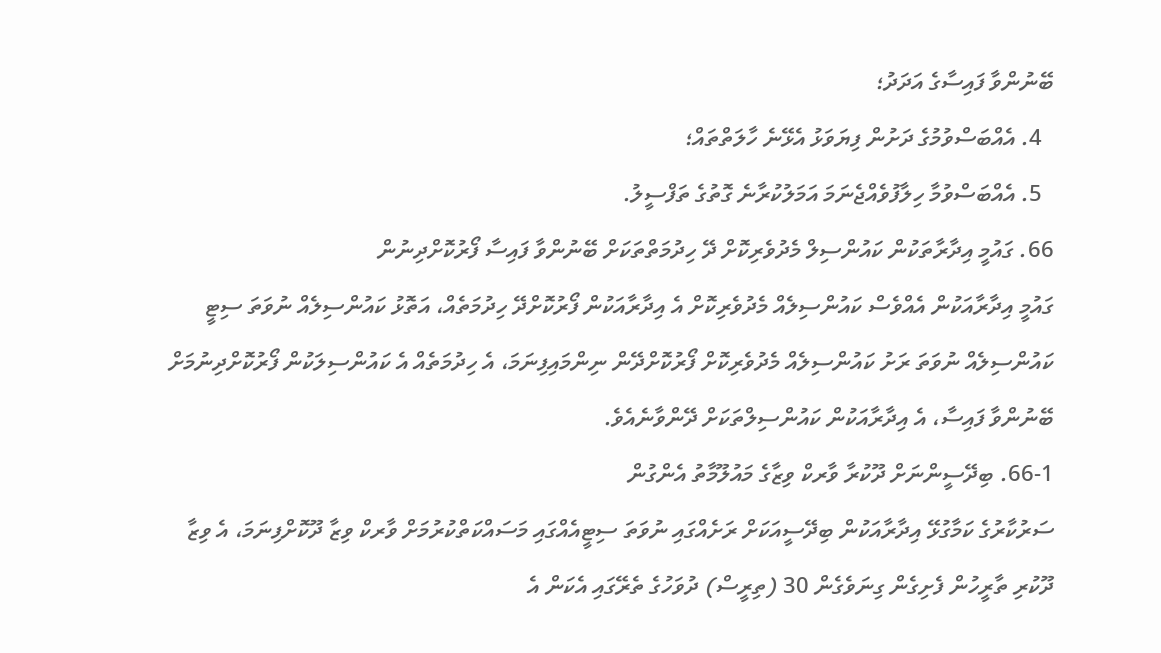ބޭނުންވާ ފައިސާގެ އަދަދު؛
  4. އެއްބަސްވުމުގެ ދަށުން ފިޔަވަޅު އެޅޭނެ ހާލަތްތައް؛
  5. އެއްބަސްވުމާ ހިލާފުވެއްޖެނަމަ އަމަލުކުރާނެ ގޮތުގެ ތަފްސީލު.
66. ގައުމީ އިދާރާތަކުން ކައުންސިލް މެދުވެރިކޮށް ދޭ ހިދުމަތްތަކަށް ބޭނުންވާ ފައިސާ ފޯރުކޮށްދިނުން
ގައުމީ އިދާރާއަކުން އެއްވެސް ކައުންސިލެއް މެދުވެރިކޮށް އެ އިދާރާއަކުން ފޯރުކޮށްދޭ ހިދުމަތެއް، އަތޮޅު ކައުންސިލެއް ނުވަތަ ސިޓީ ކައުންސިލެއް ނުވަތަ ރަށު ކައުންސިލެއް މެދުވެރިކޮށް ފޯރުކޮށްދޭން ނިންމައިފިނަމަ، އެ ހިދުމަތެއް އެ ކައުންސިލަކުން ފޯރުކޮށްދިނުމަށް ބޭނުންވާ ފައިސާ، އެ އިދާރާއަކުން ކައުންސިލްތަކަށް ދޭންވާނެއެވެ.
66-1. ބިދޭސީންނަށް ދޫކުރާ ވާރކް ވިޒާގެ މައުލޫމާތު އެންގުން
ސަރުކާރުގެ ކަމާގުޅޭ އިދާރާއަކުން ބިދޭސީއަކަށް ރަށެއްގައި ނުވަތަ ސިޓީއެއްގައި މަސައްކަތްކުރުމަށް ވާރކް ވިޒާ ދޫކޮށްފިނަމަ، އެ ވިޒާ ދޫކުރި ތާރީހުން ފެށިގެން ގިނަވެގެން 30 (ތިރީސް) ދުވަހުގެ ތެރޭގައި އެކަން އެ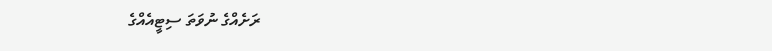ރަށެއްގެ ނުވަތަ ސިޓީއެއްގެ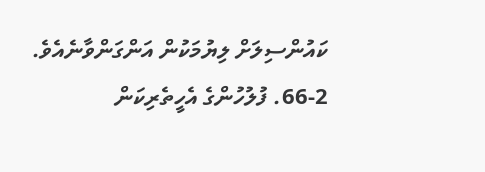ކައުންސިލަށް ލިޔުމަކުން އަންގަންވާނެއެވެ.
66-2. ފުލުހުންގެ އެހީތެރިކަން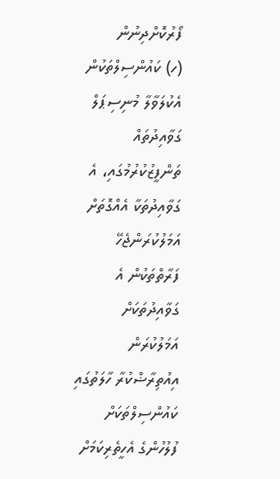ފޯރުކޮށްދިނުން
(ހ) ކައުންސިލްތަކުން އެކުލަވާލާ މުނިސިޕަލް ގަވާއިދުތައް ތަންފީޒުކުރުމުގައި، އެ ގަވާއިދުތަކާ އެއްގޮތަށް އަމަލުކުރަންޖެހޭ ފަރާތްތަކުން އެ ގަވާއިދުތަކަށް އަމަލުކުރަން އިއުތިރާޟްކުރާ ހާލަތުގައި ކައުންސިލްތަކަށް ފުލުހުންގެ އެހީތެރިކަމަށް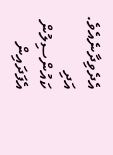އެދެވިދާނެއެވެ. އަދި ކައުންސިލުން އެފަދައިން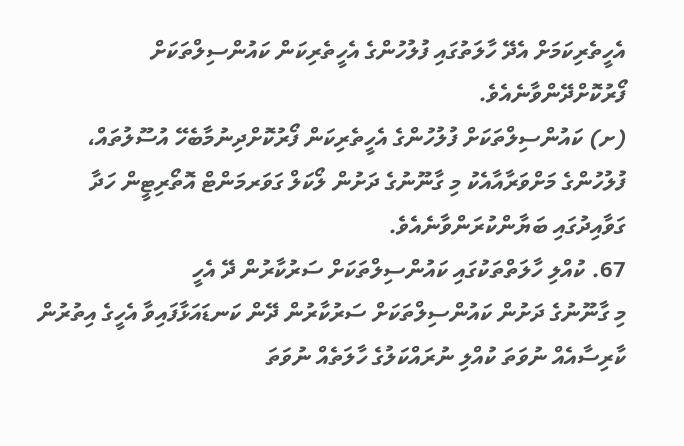އެހީތެރިކަމަށް އެދޭ ހާލަތުގައި ފުލުހުންގެ އެހީތެރިކަން ކައުންސިލްތަކަށް ފޯރުކޮށްދޭންވާނެއެވެ.
(ށ) ކައުންސިލްތަކަށް ފުލުހުންގެ އެހީތެރިކަން ފޯރުކޮށްދިނުމާބެހޭ އުސޫލުތައް، ފުލުހުންގެ މަށްވަރާއާއެކު މި ގާނޫނުގެ ދަށުން ލޯކަލް ގަވަރމަންޓް އޮތޯރިޓީން ހަދާ ގަވާއިދުގައި ބަޔާންކުރަންވާނެއެވެ.
67. ކުއްލި ހާލަތްތަކުގައި ކައުންސިލްތަކަށް ސަރުކާރުން ދޭ އެހީ
މި ގާނޫނުގެ ދަށުން ކައުންސިލްތަކަށް ސަރުކާރުން ދޭން ކަނޑައަޅާފައިވާ އެހީގެ އިތުރުން ކާރިސާއެއް ނުވަތަ ކުއްލި ނުރައްކަލުގެ ހާލަތެއް ނުވަތަ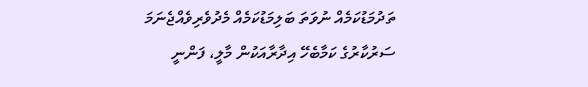ތަދުމަޑުކަމެއް ނުވަތަ ބަލިމަޑުކަމެއް މެދުވެރިވެއްޖެނަމަ ސަރުކާރުގެ ކަމާބެހޭ އިދާރާއަކުން މާލީ، ފަންނީ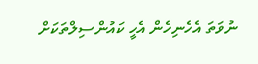ނުވަތަ އެހެނިހެން އެހީ ކައުންސިލްތަކަށް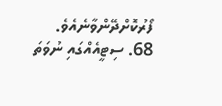ފޯރުކޮށްދޭންވާނެއެވެ.
68. ސިޓީއެއްގައި ނުވަތަ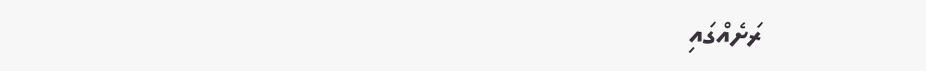ރަށެއްގައި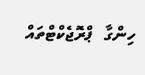ހިންގާ   ޕްރޮޖެކްޓްތައް